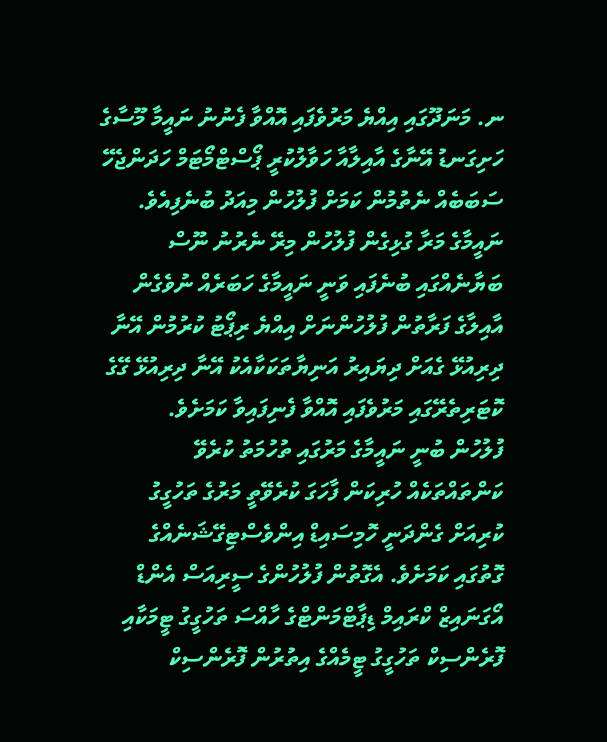ނ. މަނަދޫގައި އިއްޔެ މަރުވެފައި އޮއްވާ ފެނުނު ނައީމާ މޫސާގެ ހަށިގަނޑު އޭނާގެ އާއިލާއާ ހަވާލުކުރީ ޕޯސްޓްމޯޓަމް ހަދަންޖެހޭ ސަބަބެއް ނެތުމުން ކަމަށް ފުލުހުން މިއަދު ބުނެފިއެވެ.
ނައީމާގެ މަރާ ގުޅިގެން ފުލުހުން މިރޭ ނެރުނު ނޫސް ބަޔާނެއްގައި ބުނެފައި ވަނީ ނައީމާގެ ހަބަރެއް ނުވެގެން އާއިލާގެ ފަރާތުން ފުލުހުންނަށް އިއްޔެ ރިޕޯޓު ކުރުމުން އޭނާ ދިރިއުޅޭ ގެއަށް ދިޔައިރު އަނިޔާތަކަކާއެކު އޭނާ ދިރިއުޅޭ ގޭގެ ކޮޓަރިތެރޭގައި މަރުވެފައި އޮއްވާ ފެނިފައިވާ ކަމަށެވެ.
ފުލުހުން ބުނީ ނައީމާގެ މަރުގައި ތުހުމަތު ކުރެވޭ ކަންތައްތަކެއް ހުރިކަން ފާހަގަ ކުރެވޭތީ މަރުގެ ތަހުގީގު ކުރިއަށް ގެންދަނީ ހޮމިސައިޑް އިންވެސްޓިގޭޝަނެއްގެ ގޮތުގައި ކަމަށެވެ. އެގޮތުން ފުލުހުންގެ ސީރިއަސް އެންޑް އޯގަނައިޒް ކްރައިމް ޑިޕާޓްމަންޓްގެ ހާއްސަ ތަހުގީގު ޓީމަކާއި ފޮރެންސިކް ތަހުގީގު ޓީމެއްގެ އިތުރުން ފޮރެންސިކް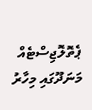ޕެތޮލޮޖިސްޓެއް މަނަދޫގައި މިހާރު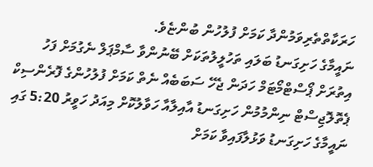ހަރަކާތްތެރިވަމުންދާ ކަމަށް ފުލުހުން ބުންޏެވެ.
ނައީމާގެ ހަށިގަނޑު ބަލައި ތަހުލީލުތަކަށް ބޭނުންވާ ސާމްޕަލް ނެގުމަށް ފަހު އިތުރަށް ޕޯސްޓްމޯޓަމް ހަދަން ޖެހޭ ސަބަބެއް ނެތް ކަމަށް ފުލުހުންގެ ފޮރެންސިކް ޕެތޮލޮޖިސްޓް ނިންމުމުން ހަށިގަނޑު އާއިލާއާ ހަވާލުކޮށް މިއަދު ހަވީރު 5:20 ގައި ނައީމާގެ ހަށިގަނޑު ވަޅުލާފައިވާ ކަމަށް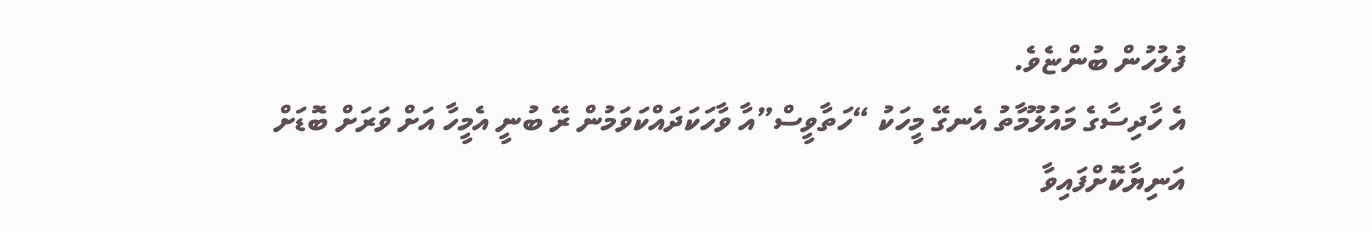ފުލުހުން ބުންޏެވެ.
އެ ހާދިސާގެ މައުލޫމާތު އެނގޭ މީހަކު “ހަތާވީސް”އާ ވާހަކަދައްކަވަމުން ރޭ ބުނީ އެމީހާ އަށް ވަރަށް ބޮޑަށް އަނިޔާކޮށްފައިވާ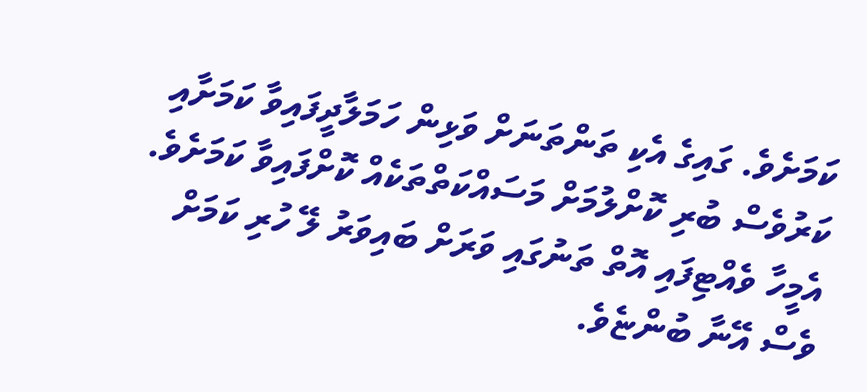ކަމަށެވެ. ގައިގެ އެކި ތަންތަނަށް ވަޅިން ހަމަލާދީފައިވާ ކަމަށާއި ކަރުވެސް ބުރި ކޮށްލުމަށް މަސައްކަތްތަކެއް ކޮށްފައިވާ ކަމަށެވެ. އެމީހާ ވެއްޓިފައި އޮތް ތަނުގައި ވަރަށް ބައިވަރު ލޭ ހުރި ކަމަށް ވެސް އޭނާ ބުންޏެވެ.